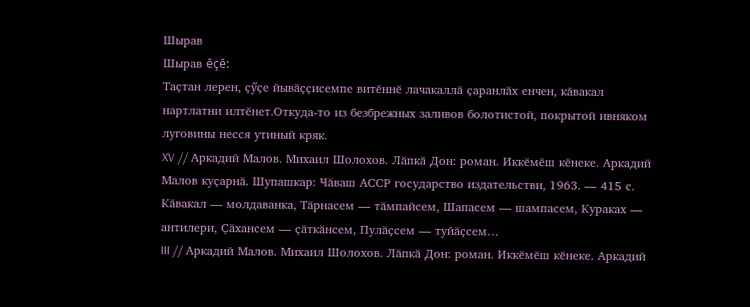Шырав
Шырав ĕçĕ:
Таҫтан лерен, ҫӳҫе йывӑҫҫисемпе витӗннӗ лачакаллӑ ҫаранлӑх енчен, кӑвакал нартлатни илтӗнет.Откуда-то из безбрежных заливов болотистой, покрытой ивняком луговины несся утиный кряк.
XV // Аркадий Малов. Михаил Шолохов. Лӑпкӑ Дон: роман. Иккӗмӗш кӗнеке. Аркадий Малов куҫарнӑ. Шупашкар: Чӑваш АССР государство издательстви, 1963. — 415 с.
Кӑвакал — молдаванка, Тӑрнасем — тӑмпайсем, Шапасем — шампасем, Кураках — антилери, Ҫӑхансем — ҫӑткӑнсем, Пулӑҫсем — туйӑҫсем…
III // Аркадий Малов. Михаил Шолохов. Лӑпкӑ Дон: роман. Иккӗмӗш кӗнеке. Аркадий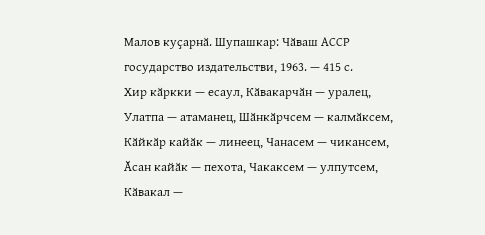Малов куҫарнӑ. Шупашкар: Чӑваш АССР государство издательстви, 1963. — 415 с.
Хир кӑркки — есаул, Кӑвакарчӑн — уралец, Улатпа — атаманец, Шӑнкӑрчсем — калмӑксем, Кӑйкӑр кайӑк — линеец, Чанасем — чикансем, Ӑсан кайӑк — пехота, Чакаксем — улпутсем, Кӑвакал —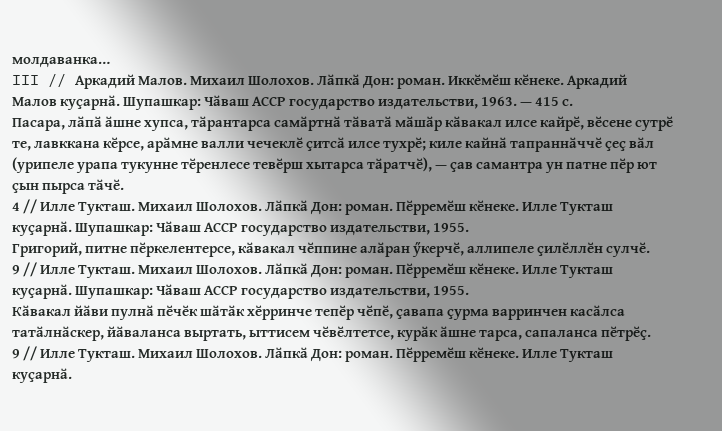молдаванка…
III // Аркадий Малов. Михаил Шолохов. Лӑпкӑ Дон: роман. Иккӗмӗш кӗнеке. Аркадий Малов куҫарнӑ. Шупашкар: Чӑваш АССР государство издательстви, 1963. — 415 с.
Пасара, лӑпӑ ӑшне хупса, тӑрантарса самӑртнӑ тӑватӑ мӑшӑр кӑвакал илсе кайрӗ, вӗсене сутрӗ те, лавккана кӗрсе, арӑмне валли чечеклӗ ҫитсӑ илсе тухрӗ; киле кайнӑ тапраннӑччӗ ҫеҫ вӑл (урипеле урапа тукунне тӗренлесе тевӗрш хытарса тӑратчӗ), — ҫав самантра ун патне пӗр ют ҫын пырса тӑчӗ.
4 // Илле Тукташ. Михаил Шолохов. Лӑпкӑ Дон: роман. Пӗрремӗш кӗнеке. Илле Тукташ куҫарнӑ. Шупашкар: Чӑваш АССР государство издательстви, 1955.
Григорий, питне пӗркелентерсе, кӑвакал чӗппине алӑран ӳкерчӗ, аллипеле ҫилӗллӗн сулчӗ.
9 // Илле Тукташ. Михаил Шолохов. Лӑпкӑ Дон: роман. Пӗрремӗш кӗнеке. Илле Тукташ куҫарнӑ. Шупашкар: Чӑваш АССР государство издательстви, 1955.
Кӑвакал йӑви пулнӑ пӗчӗк шӑтӑк хӗрринче тепӗр чӗпӗ, ҫавапа ҫурма варринчен касӑлса татӑлнӑскер, йӑваланса выртать, ыттисем чӗвӗлтетсе, курӑк ӑшне тарса, сапаланса пӗтрӗҫ.
9 // Илле Тукташ. Михаил Шолохов. Лӑпкӑ Дон: роман. Пӗрремӗш кӗнеке. Илле Тукташ куҫарнӑ.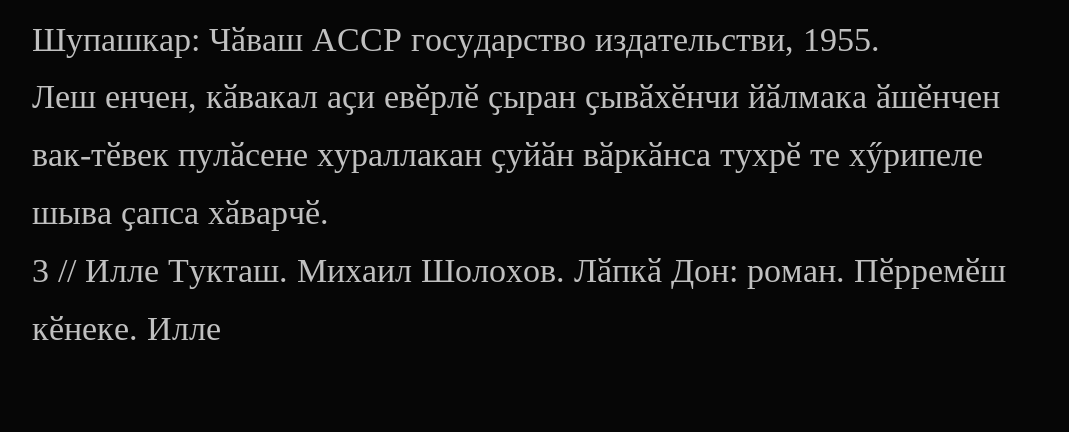Шупашкар: Чӑваш АССР государство издательстви, 1955.
Леш енчен, кӑвакал аҫи евӗрлӗ ҫыран ҫывӑхӗнчи йӑлмака ӑшӗнчен вак-тӗвек пулӑсене хураллакан ҫуйӑн вӑркӑнса тухрӗ те хӳрипеле шыва ҫапса хӑварчӗ.
3 // Илле Тукташ. Михаил Шолохов. Лӑпкӑ Дон: роман. Пӗрремӗш кӗнеке. Илле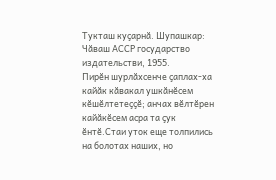Тукташ куҫарнӑ. Шупашкар: Чӑваш АССР государство издательстви, 1955.
Пирӗн шурлӑхсенче ҫаплах-ха кайӑк кӑвакал ушкӑнӗсем кӗшӗлтетеҫҫӗ; анчах вӗлтӗрен кайӑкӗсем асра та ҫук ӗнтӗ.Стаи уток еще толпились на болотах наших, но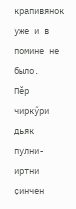крапивянок уже и в помине не было.
Пӗр чиркӳри дьяк пулни-иртни ҫинчен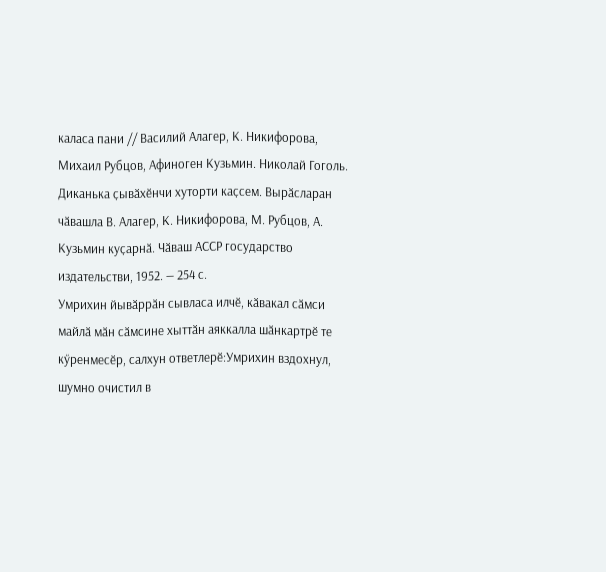каласа пани // Василий Алагер, К. Никифорова, Михаил Рубцов, Афиноген Кузьмин. Николай Гоголь. Диканька ҫывӑхӗнчи хуторти каҫсем. Вырӑсларан чӑвашла В. Алагер, К. Никифорова, М. Рубцов, А. Кузьмин куҫарнӑ. Чӑваш АССР государство издательстви, 1952. — 254 с.
Умрихин йывӑррӑн сывласа илчӗ, кӑвакал сӑмси майлӑ мӑн сӑмсине хыттӑн аяккалла шӑнкартрӗ те кӳренмесӗр, салхун ответлерӗ:Умрихин вздохнул, шумно очистил в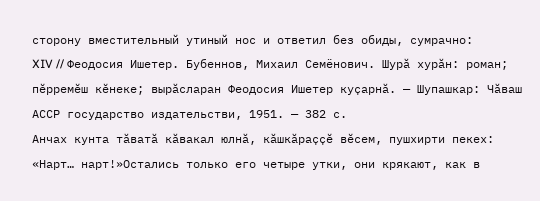сторону вместительный утиный нос и ответил без обиды, сумрачно:
XIV // Феодосия Ишетер. Бубеннов, Михаил Семёнович. Шурӑ хурӑн: роман; пӗрремӗш кӗнеке; вырӑсларан Феодосия Ишетер куҫарнӑ. — Шупашкар: Чӑваш АССР государство издательстви, 1951. — 382 с.
Анчах кунта тӑватӑ кӑвакал юлнӑ, кӑшкӑраҫҫӗ вӗсем, пушхирти пекех: «Нарт… нарт!»Остались только его четыре утки, они крякают, как в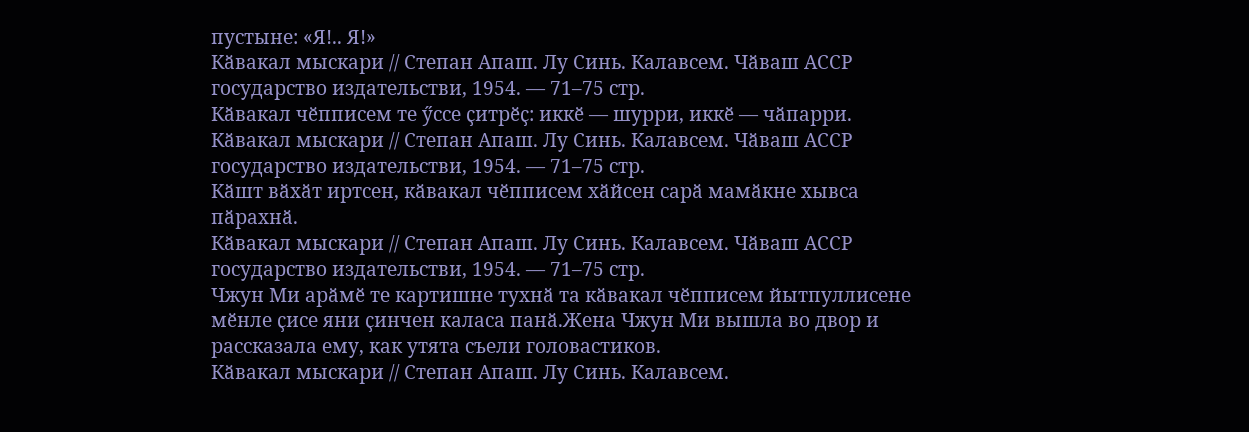пустыне: «Я!.. Я!»
Кӑвакал мыскари // Степан Апаш. Лу Синь. Калавсем. Чӑваш АССР государство издательстви, 1954. — 71–75 стр.
Кӑвакал чӗпписем те ӳссе ҫитрӗҫ: иккӗ — шурри, иккӗ — чӑпарри.
Кӑвакал мыскари // Степан Апаш. Лу Синь. Калавсем. Чӑваш АССР государство издательстви, 1954. — 71–75 стр.
Кӑшт вӑхӑт иртсен, кӑвакал чӗпписем хӑйсен сарӑ мамӑкне хывса пӑрахнӑ.
Кӑвакал мыскари // Степан Апаш. Лу Синь. Калавсем. Чӑваш АССР государство издательстви, 1954. — 71–75 стр.
Чжун Ми арӑмӗ те картишне тухнӑ та кӑвакал чӗпписем йытпуллисене мӗнле ҫисе яни ҫинчен каласа панӑ.Жена Чжун Ми вышла во двор и рассказала ему, как утята съели головастиков.
Кӑвакал мыскари // Степан Апаш. Лу Синь. Калавсем.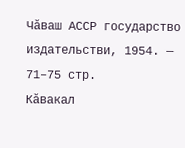Чӑваш АССР государство издательстви, 1954. — 71–75 стр.
Кӑвакал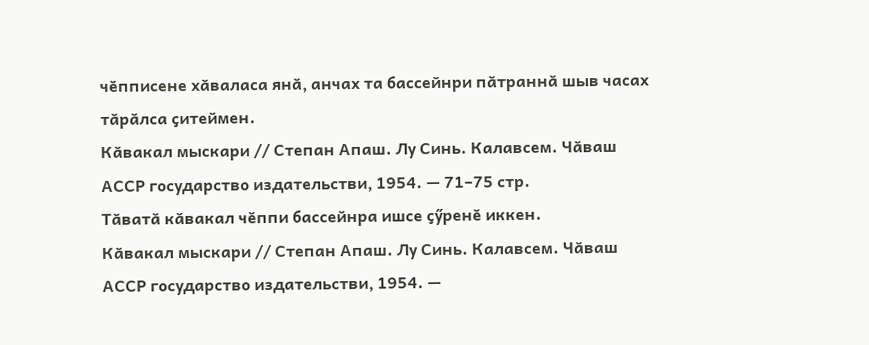чӗпписене хӑваласа янӑ, анчах та бассейнри пӑтраннӑ шыв часах тӑрӑлса ҫитеймен.
Кӑвакал мыскари // Степан Апаш. Лу Синь. Калавсем. Чӑваш АССР государство издательстви, 1954. — 71–75 стр.
Тӑватӑ кӑвакал чӗппи бассейнра ишсе ҫӳренӗ иккен.
Кӑвакал мыскари // Степан Апаш. Лу Синь. Калавсем. Чӑваш АССР государство издательстви, 1954. —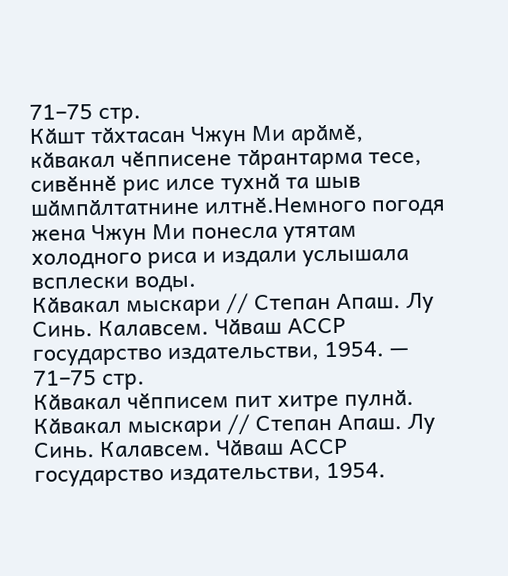71–75 стр.
Кӑшт тӑхтасан Чжун Ми арӑмӗ, кӑвакал чӗпписене тӑрантарма тесе, сивӗннӗ рис илсе тухнӑ та шыв шӑмпӑлтатнине илтнӗ.Немного погодя жена Чжун Ми понесла утятам холодного риса и издали услышала всплески воды.
Кӑвакал мыскари // Степан Апаш. Лу Синь. Калавсем. Чӑваш АССР государство издательстви, 1954. — 71–75 стр.
Кӑвакал чӗпписем пит хитре пулнӑ.
Кӑвакал мыскари // Степан Апаш. Лу Синь. Калавсем. Чӑваш АССР государство издательстви, 1954.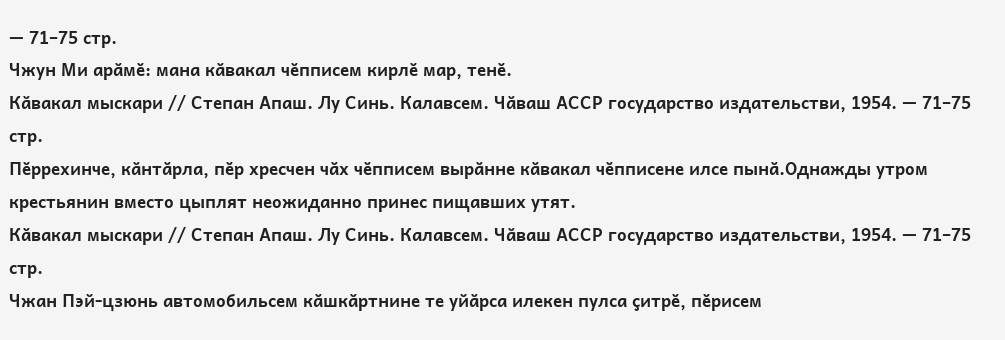— 71–75 стр.
Чжун Ми арӑмӗ: мана кӑвакал чӗпписем кирлӗ мар, тенӗ.
Кӑвакал мыскари // Степан Апаш. Лу Синь. Калавсем. Чӑваш АССР государство издательстви, 1954. — 71–75 стр.
Пӗррехинче, кӑнтӑрла, пӗр хресчен чӑх чӗпписем вырӑнне кӑвакал чӗпписене илсе пынӑ.Однажды утром крестьянин вместо цыплят неожиданно принес пищавших утят.
Кӑвакал мыскари // Степан Апаш. Лу Синь. Калавсем. Чӑваш АССР государство издательстви, 1954. — 71–75 стр.
Чжан Пэй-цзюнь автомобильсем кӑшкӑртнине те уйӑрса илекен пулса ҫитрӗ, пӗрисем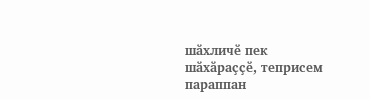шӑхличӗ пек шӑхӑраҫҫӗ, теприсем параппан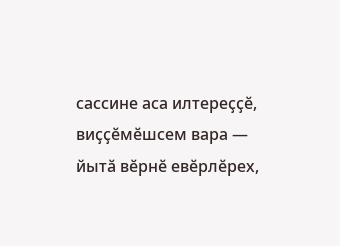сассине аса илтереҫҫӗ, виҫҫӗмӗшсем вара — йытӑ вӗрнӗ евӗрлӗрех,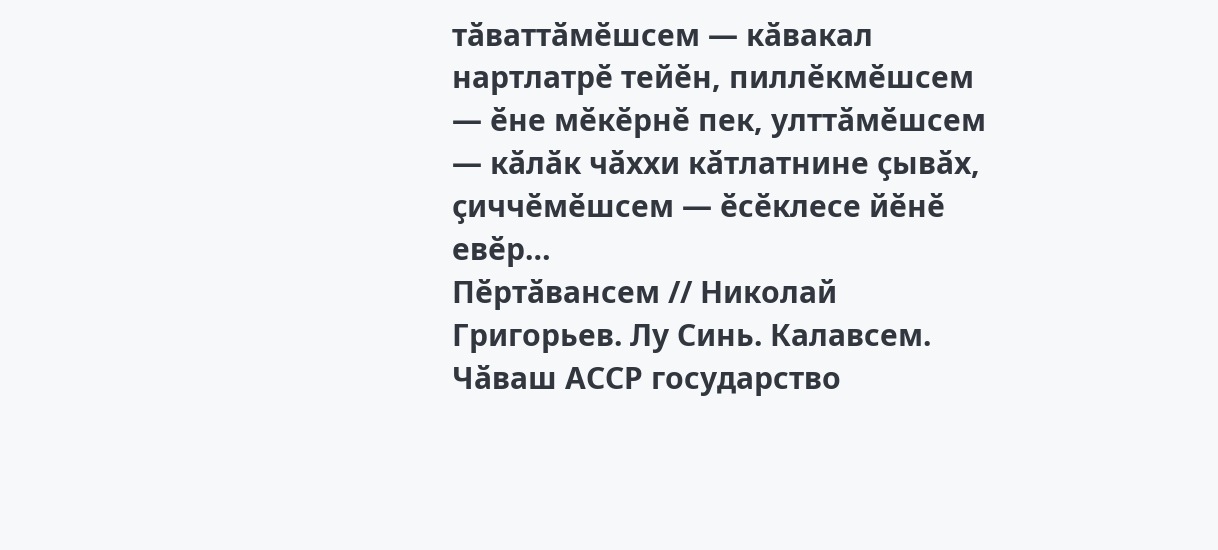тӑваттӑмӗшсем — кӑвакал нартлатрӗ тейӗн, пиллӗкмӗшсем — ӗне мӗкӗрнӗ пек, улттӑмӗшсем — кӑлӑк чӑххи кӑтлатнине ҫывӑх, ҫиччӗмӗшсем — ӗсӗклесе йӗнӗ евӗр…
Пӗртӑвансем // Николай Григорьев. Лу Синь. Калавсем. Чӑваш АССР государство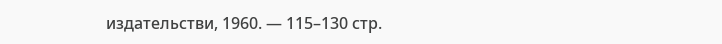издательстви, 1960. — 115–130 стр.